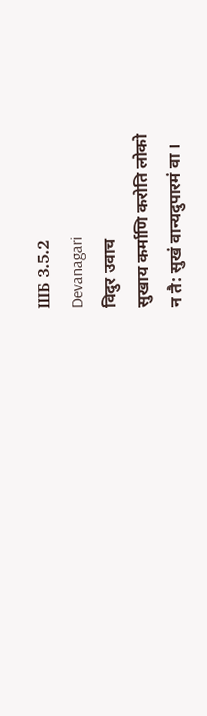ШБ 3.5.2
Devanagari
विदुर उवाच
सुखाय कर्माणि करोति लोको
न तै: सुखं वान्यदुपारमं वा ।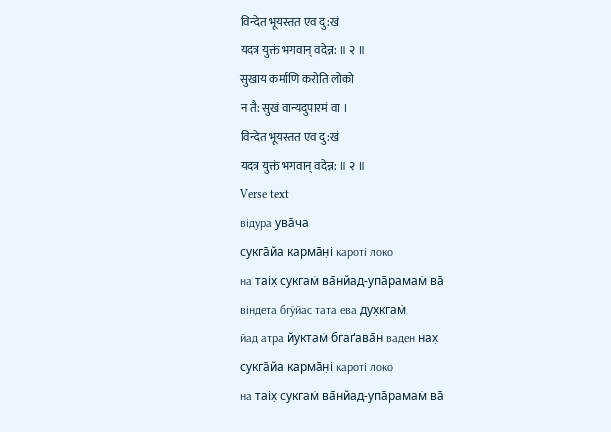विन्देत भूयस्तत एव दु:खं
यदत्र युक्तं भगवान् वदेन्न: ॥ २ ॥
सुखाय कर्माणि करोति लोको
न तै: सुखं वान्यदुपारमं वा ।
विन्देत भूयस्तत एव दु:खं
यदत्र युक्तं भगवान् वदेन्न: ॥ २ ॥
Verse text
відура ува̄ча
сукга̄йа карма̄н̣і кароті локо
на таіх̣ сукгам̇ ва̄нйад-упа̄рамам̇ ва̄
віндета бгӯйас тата ева дух̣кгам̇
йад атра йуктам̇ бгаґава̄н ваден нах̣
сукга̄йа карма̄н̣і кароті локо
на таіх̣ сукгам̇ ва̄нйад-упа̄рамам̇ ва̄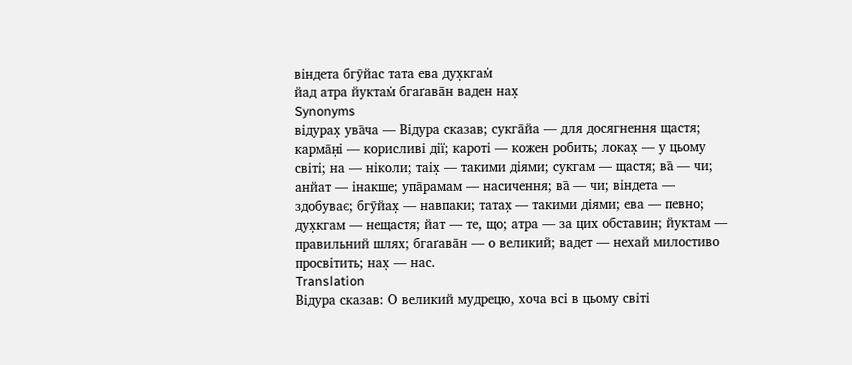віндета бгӯйас тата ева дух̣кгам̇
йад атра йуктам̇ бгаґава̄н ваден нах̣
Synonyms
відурах̣ ува̄ча — Відура сказав; сукга̄йа — для досягнення щастя; карма̄н̣і — корисливі дії; кароті — кожен робить; локах̣ — у цьому світі; на — ніколи; таіх̣ — такими діями; сукгам — щастя; ва̄ — чи; анйат — інакше; упа̄рамам — насичення; ва̄ — чи; віндета — здобуває; бгӯйах̣ — навпаки; татах̣ — такими діями; ева — певно; дух̣кгам — нещастя; йат — те, що; атра — за цих обставин; йуктам — правильний шлях; бгаґава̄н — о великий; вадет — нехай милостиво просвітить; нах̣ — нас.
Translation
Відура сказав: О великий мудрецю, хоча всі в цьому світі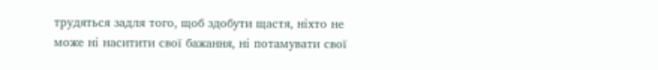трудяться задля того, щоб здобути щастя, ніхто не може ні наситити свої бажання, ні потамувати свої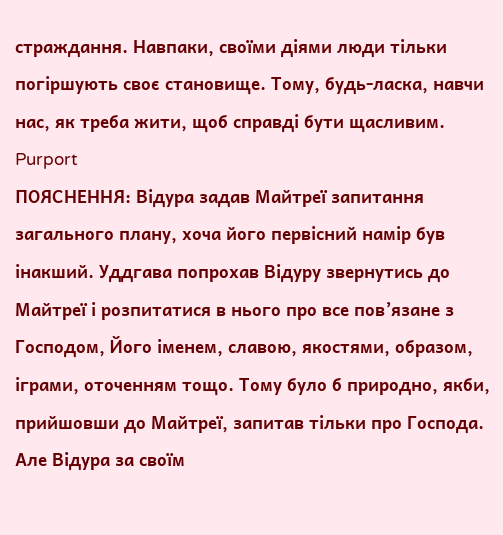страждання. Навпаки, своїми діями люди тільки погіршують своє становище. Тому, будь-ласка, навчи нас, як треба жити, щоб справді бути щасливим.
Purport
ПОЯСНЕННЯ: Відура задав Майтреї запитання загального плану, хоча його первісний намір був інакший. Уддгава попрохав Відуру звернутись до Майтреї і розпитатися в нього про все пов’язане з Господом, Його іменем, славою, якостями, образом, іграми, оточенням тощо. Тому було б природно, якби, прийшовши до Майтреї, запитав тільки про Господа. Але Відура за своїм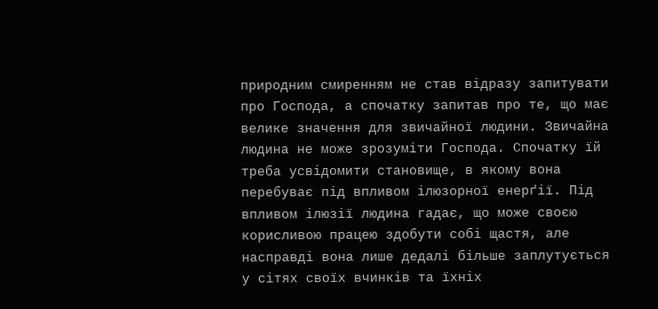природним смиренням не став відразу запитувати про Господа, а спочатку запитав про те, що має велике значення для звичайної людини. Звичайна людина не може зрозуміти Господа. Спочатку їй треба усвідомити становище, в якому вона перебуває під впливом ілюзорної енерґії. Під впливом ілюзії людина гадає, що може своєю корисливою працею здобути собі щастя, але насправді вона лише дедалі більше заплутується у сітях своїх вчинків та їхніх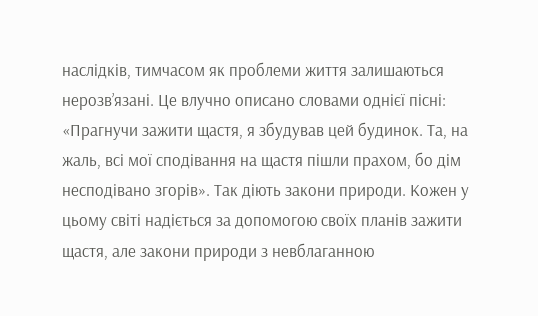наслідків, тимчасом як проблеми життя залишаються нерозв’язані. Це влучно описано словами однієї пісні: «Прагнучи зажити щастя, я збудував цей будинок. Та, на жаль, всі мої сподівання на щастя пішли прахом, бо дім несподівано згорів». Так діють закони природи. Кожен у цьому світі надіється за допомогою своїх планів зажити щастя, але закони природи з невблаганною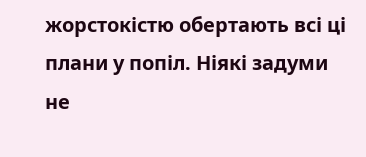жорстокістю обертають всі ці плани у попіл. Ніякі задуми не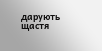дарують щастя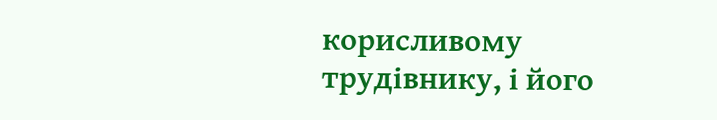корисливому трудівнику, і його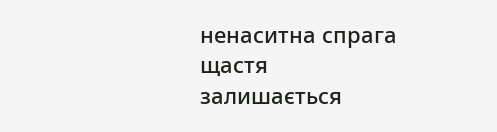ненаситна спрага щастя залишається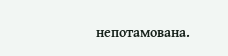непотамована.